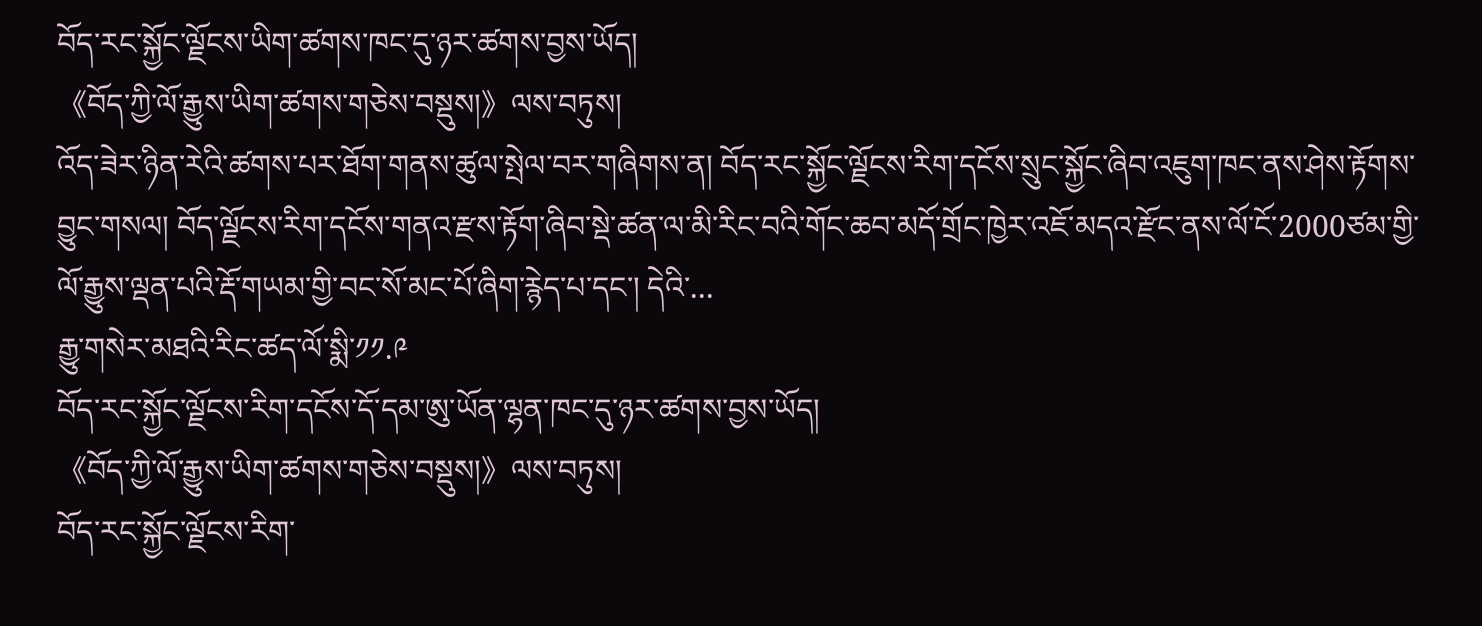བོད་རང་སྐྱོང་ལྗོངས་ཡིག་ཚགས་ཁང་དུ་ཉར་ཚགས་བྱས་ཡོད།
《བོད་ཀྱི་ལོ་རྒྱུས་ཡིག་ཚགས་གཅེས་བསྡུས།》ལས་བཏུས།
འོད་ཟེར་ཉིན་རེའི་ཚགས་པར་ཐོག་གནས་ཚུལ་སྤེལ་བར་གཞིགས་ན། བོད་རང་སྐྱོང་ལྗོངས་རིག་དངོས་སྲུང་སྐྱོང་ཞིབ་འཇུག་ཁང་ནས་ཤེས་རྟོགས་བྱུང་གསལ། བོད་ལྗོངས་རིག་དངོས་གནའ་རྫས་རྟོག་ཞིབ་སྡེ་ཚན་ལ་མི་རིང་བའི་གོང་ཆབ་མདོ་གྲོང་ཁྱེར་འཇོ་མདའ་རྫོང་ནས་ལོ་ངོ་2000ཙམ་གྱི་ལོ་རྒྱུས་ལྡན་པའི་རྡོ་གཡམ་གྱི་བང་སོ་མང་པོ་ཞིག་རྙེད་པ་དང་། དེའི་...
རྒྱུ་གསེར་མཐའི་རིང་ཚད་ལོ་སྨི་༡༡.༩
བོད་རང་སྐྱོང་ལྗོངས་རིག་དངོས་དོ་དམ་ཨུ་ཡོན་ལྷན་ཁང་དུ་ཉར་ཚགས་བྱས་ཡོད།
《བོད་ཀྱི་ལོ་རྒྱུས་ཡིག་ཚགས་གཅེས་བསྡུས།》ལས་བཏུས།
བོད་རང་སྐྱོང་ལྗོངས་རིག་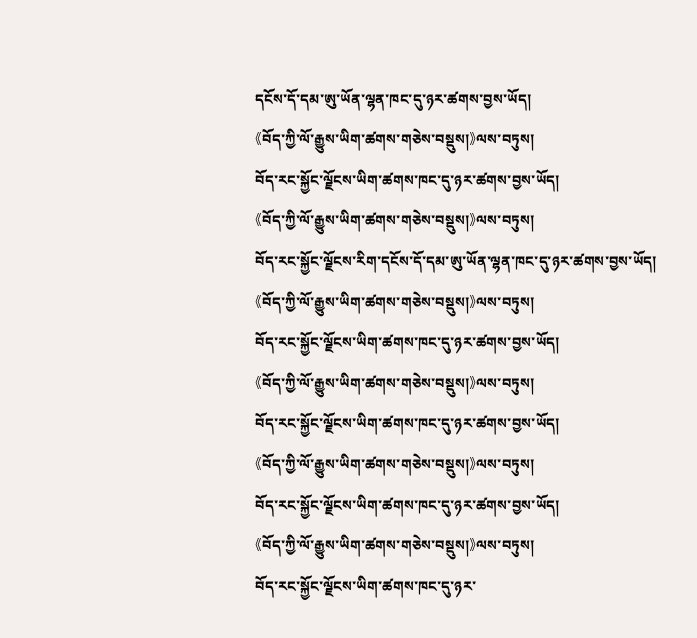དངོས་དོ་དམ་ཨུ་ཡོན་ལྷན་ཁང་དུ་ཉར་ཚགས་བྱས་ཡོད།
《བོད་ཀྱི་ལོ་རྒྱུས་ཡིག་ཚགས་གཅེས་བསྡུས།》ལས་བཏུས།
བོད་རང་སྐྱོང་ལྗོངས་ཡིག་ཚགས་ཁང་དུ་ཉར་ཚགས་བྱས་ཡོད།
《བོད་ཀྱི་ལོ་རྒྱུས་ཡིག་ཚགས་གཅེས་བསྡུས།》ལས་བཏུས།
བོད་རང་སྐྱོང་ལྗོངས་རིག་དངོས་དོ་དམ་ཨུ་ཡོན་ལྷན་ཁང་དུ་ཉར་ཚགས་བྱས་ཡོད།
《བོད་ཀྱི་ལོ་རྒྱུས་ཡིག་ཚགས་གཅེས་བསྡུས།》ལས་བཏུས།
བོད་རང་སྐྱོང་ལྗོངས་ཡིག་ཚགས་ཁང་དུ་ཉར་ཚགས་བྱས་ཡོད།
《བོད་ཀྱི་ལོ་རྒྱུས་ཡིག་ཚགས་གཅེས་བསྡུས།》ལས་བཏུས།
བོད་རང་སྐྱོང་ལྗོངས་ཡིག་ཚགས་ཁང་དུ་ཉར་ཚགས་བྱས་ཡོད།
《བོད་ཀྱི་ལོ་རྒྱུས་ཡིག་ཚགས་གཅེས་བསྡུས།》ལས་བཏུས།
བོད་རང་སྐྱོང་ལྗོངས་ཡིག་ཚགས་ཁང་དུ་ཉར་ཚགས་བྱས་ཡོད།
《བོད་ཀྱི་ལོ་རྒྱུས་ཡིག་ཚགས་གཅེས་བསྡུས།》ལས་བཏུས།
བོད་རང་སྐྱོང་ལྗོངས་ཡིག་ཚགས་ཁང་དུ་ཉར་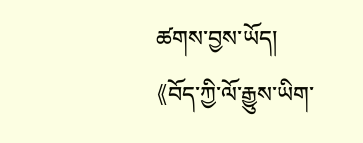ཚགས་བྱས་ཡོད།
《བོད་ཀྱི་ལོ་རྒྱུས་ཡིག་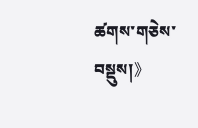ཚགས་གཅེས་བསྡུས།》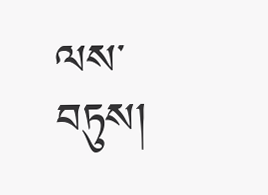ལས་བཏུས།